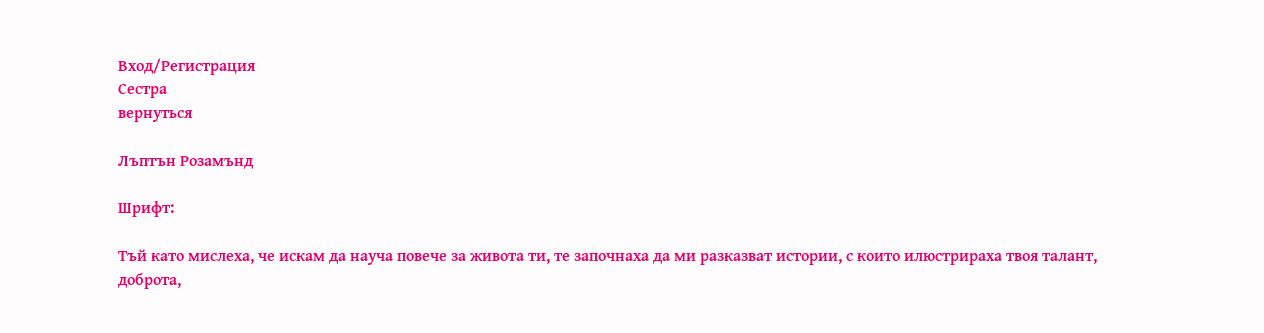Вход/Регистрация
Сестра
вернуться

Лъптън Розамънд

Шрифт:

Тъй като мислеха, че искам да науча повече за живота ти, те започнаха да ми разказват истории, с които илюстрираха твоя талант, доброта,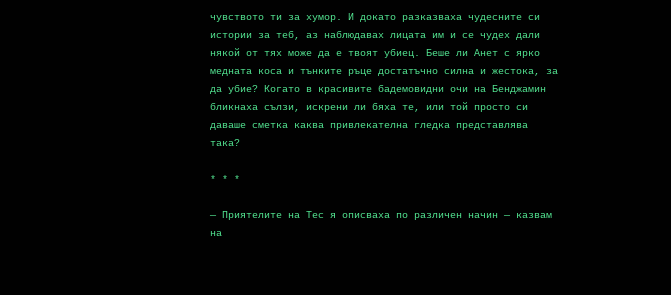чувството ти за хумор. И докато разказваха чудесните си истории за теб, аз наблюдавах лицата им и се чудех дали някой от тях може да е твоят убиец. Беше ли Анет с ярко медната коса и тънките ръце достатъчно силна и жестока, за да убие? Когато в красивите бадемовидни очи на Бенджамин бликнаха сълзи, искрени ли бяха те, или той просто си даваше сметка каква привлекателна гледка представлява така?

* * *

— Приятелите на Тес я описваха по различен начин — казвам на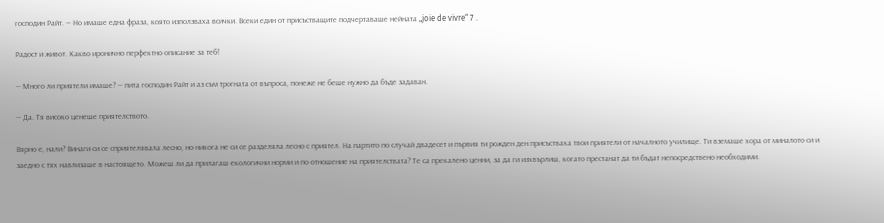господин Райт. — Но имаше една фраза, която използваха всички. Всеки един от присъстващите подчертаваше нейната „joie de vivre“ 7 .

Радост и живот. Какво иронично перфектно описание за теб!

— Много ли приятели имаше? — пита господин Райт и аз съм трогната от въпроса, понеже не беше нужно да бъде задаван.

— Да. Тя високо ценеше приятелството.

Вярно е, нали? Винаги си се сприятелявала лесно, но никога не си се разделяла лесно с приятел. На партито по случай двадесет и първия ти рожден ден присъстваха твои приятели от началното училище. Ти вземаше хора от миналото си и заедно с тях навлизаше в настоящето. Можеш ли да прилагаш екологични норми и по отношение на приятелствата? Те са прекалено ценни, за да ги изхвърлиш, когато престанат да ти бъдат непосредствено необходими.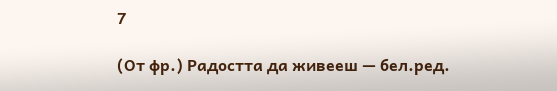7

(От фр.) Радостта да живееш — бел.ред.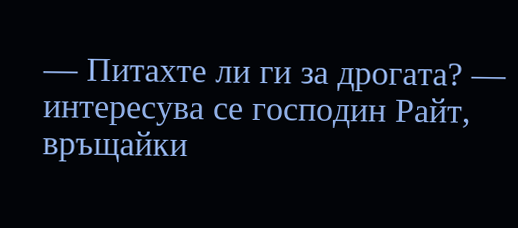— Питахте ли ги за дрогата? — интересува се господин Райт, връщайки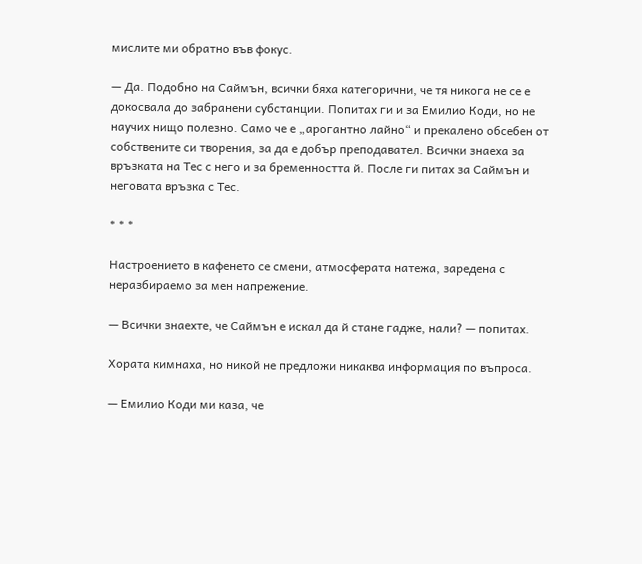мислите ми обратно във фокус.

— Да. Подобно на Саймън, всички бяха категорични, че тя никога не се е докосвала до забранени субстанции. Попитах ги и за Емилио Коди, но не научих нищо полезно. Само че е „арогантно лайно“ и прекалено обсебен от собствените си творения, за да е добър преподавател. Всички знаеха за връзката на Тес с него и за бременността й. После ги питах за Саймън и неговата връзка с Тес.

* * *

Настроението в кафенето се смени, атмосферата натежа, заредена с неразбираемо за мен напрежение.

— Всички знаехте, че Саймън е искал да й стане гадже, нали? — попитах.

Хората кимнаха, но никой не предложи никаква информация по въпроса.

— Емилио Коди ми каза, че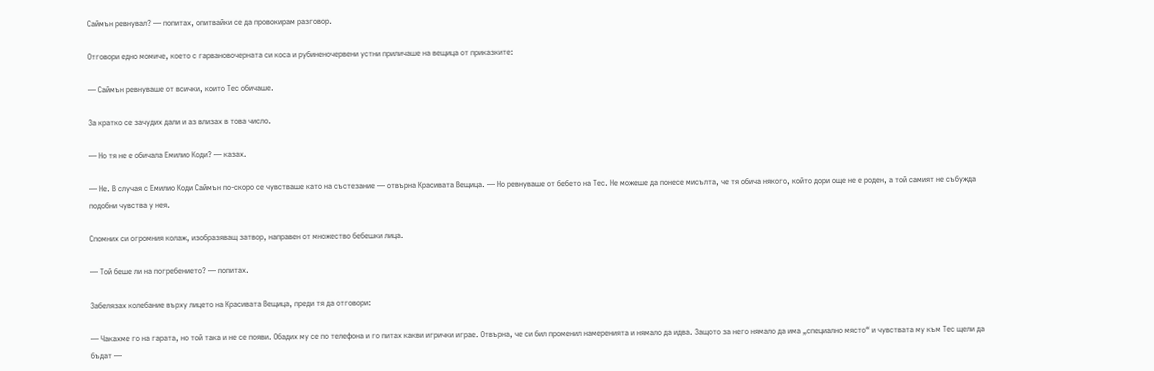Саймън ревнувал? — попитах, опитвайки се да провокирам разговор.

Отговори едно момиче, което с гарвановочерната си коса и рубиненочервени устни приличаше на вещица от приказките:

— Саймън ревнуваше от всички, които Тес обичаше.

За кратко се зачудих дали и аз влизах в това число.

— Но тя не е обичала Емилио Коди? — казах.

— Не. В случая с Емилио Коди Саймън по-скоро се чувстваше като на състезание — отвърна Красивата Вещица. — Но ревнуваше от бебето на Тес. Не можеше да понесе мисълта, че тя обича някого, който дори още не е роден, а той самият не събужда подобни чувства у нея.

Спомних си огромния колаж, изобразяващ затвор, направен от множество бебешки лица.

— Той беше ли на погребението? — попитах.

Забелязах колебание върху лицето на Красивата Вещица, преди тя да отговори:

— Чакахме го на гарата, но той така и не се появи. Обадих му се по телефона и го питах какви игрички играе. Отвърна, че си бил променил намеренията и нямало да идва. Защото за него нямало да има „специално място“ и чувствата му към Тес щели да бъдат —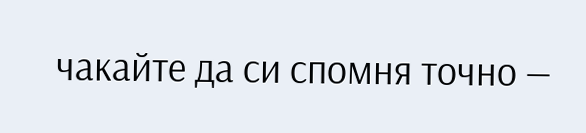чакайте да си спомня точно —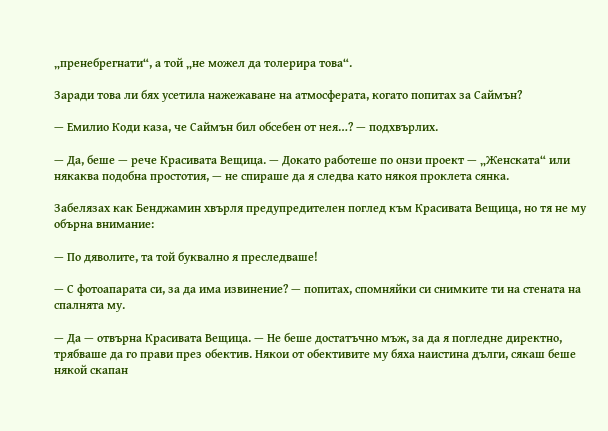„пренебрегнати“, а той „не можел да толерира това“.

Заради това ли бях усетила нажежаване на атмосферата, когато попитах за Саймън?

— Емилио Коди каза, че Саймън бил обсебен от нея…? — подхвърлих.

— Да, беше — рече Красивата Вещица. — Докато работеше по онзи проект — „Женската“ или някаква подобна простотия, — не спираше да я следва като някоя проклета сянка.

Забелязах как Бенджамин хвърля предупредителен поглед към Красивата Вещица, но тя не му обърна внимание:

— По дяволите, та той буквално я преследваше!

— С фотоапарата си, за да има извинение? — попитах, спомняйки си снимките ти на стената на спалнята му.

— Да — отвърна Красивата Вещица. — Не беше достатъчно мъж, за да я погледне директно, трябваше да го прави през обектив. Някои от обективите му бяха наистина дълги, сякаш беше някой скапан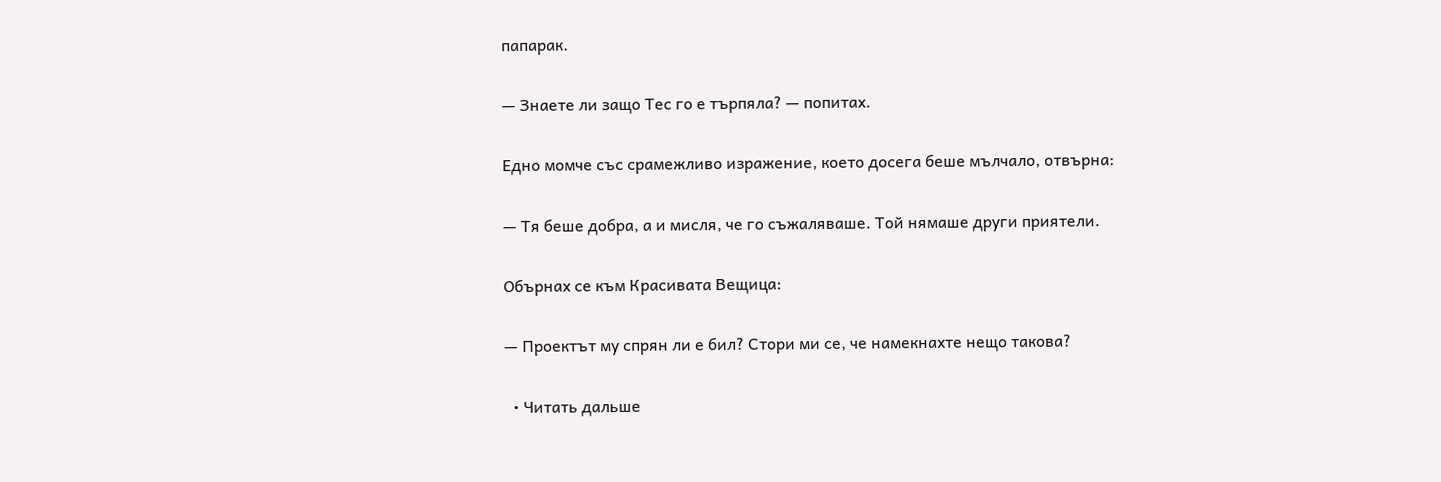папарак.

— Знаете ли защо Тес го е търпяла? — попитах.

Едно момче със срамежливо изражение, което досега беше мълчало, отвърна:

— Тя беше добра, а и мисля, че го съжаляваше. Той нямаше други приятели.

Обърнах се към Красивата Вещица:

— Проектът му спрян ли е бил? Стори ми се, че намекнахте нещо такова?

  • Читать дальше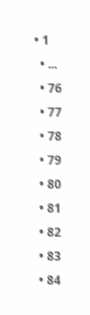• 1
  • ...
  • 76
  • 77
  • 78
  • 79
  • 80
  • 81
  • 82
  • 83
  • 84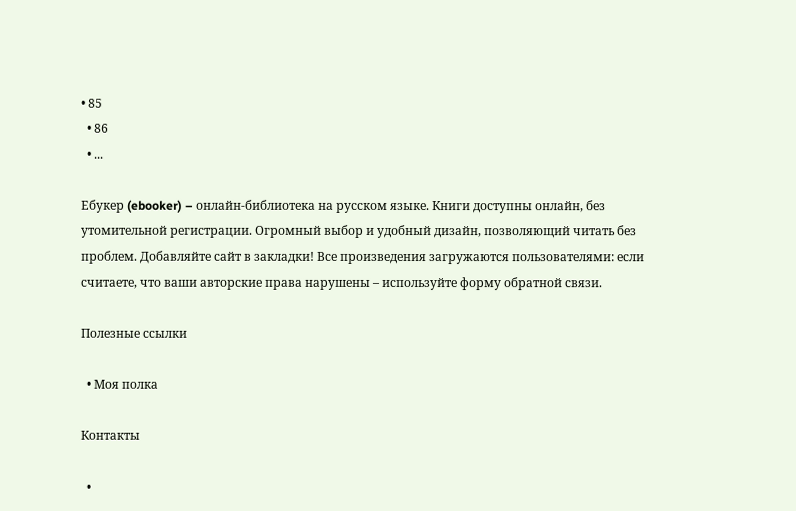• 85
  • 86
  • ...

Ебукер (ebooker) – онлайн-библиотека на русском языке. Книги доступны онлайн, без утомительной регистрации. Огромный выбор и удобный дизайн, позволяющий читать без проблем. Добавляйте сайт в закладки! Все произведения загружаются пользователями: если считаете, что ваши авторские права нарушены – используйте форму обратной связи.

Полезные ссылки

  • Моя полка

Контакты

  •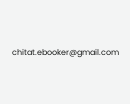chitat.ebooker@gmail.com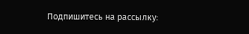Подпишитесь на рассылку: